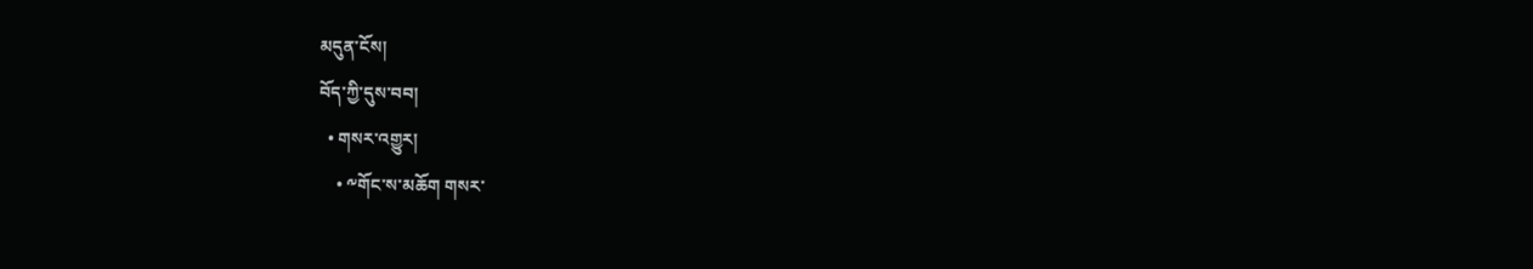མདུན་ངོས།
བོད་ཀྱི་དུས་བབ།
  • གསར་འགྱུར།
    • ༸གོང་ས་མཆོག གསར་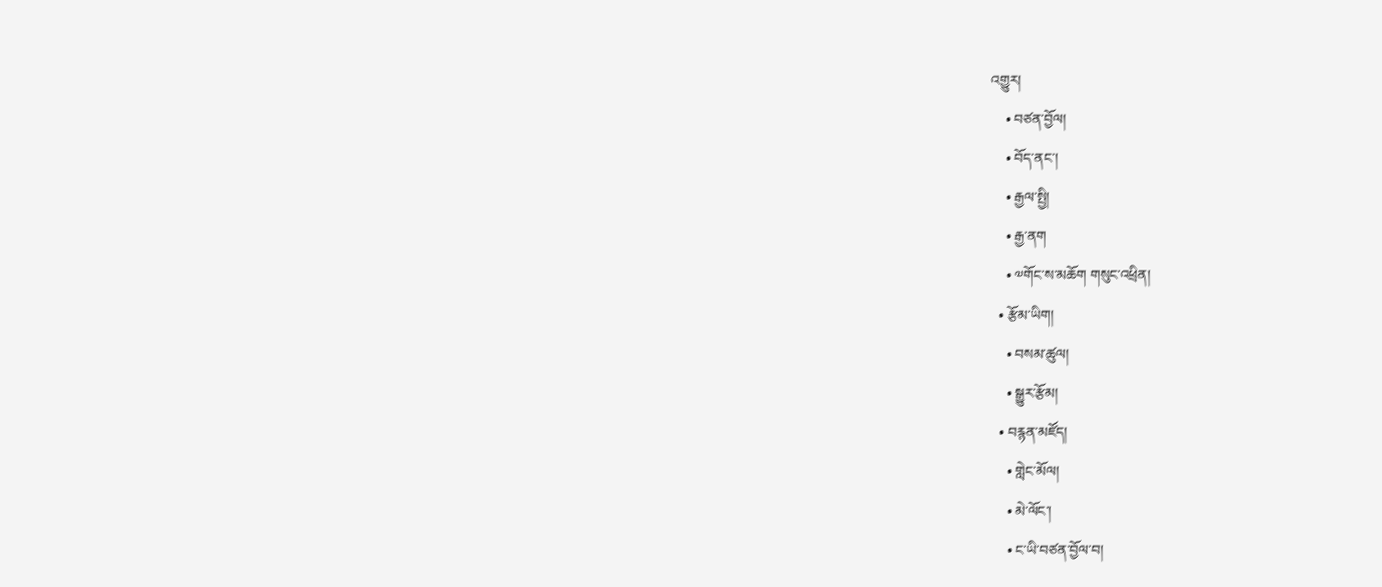འགྱུར།
    • བཙན་བྱོལ།
    • བོད་ནང་།
    • རྒྱལ་སྤྱི།
    • རྒྱ་ནག
    • ༧གོང་ས་མཆོག གསུང་འཕྲིན།
  • རྩོམ་ཡིག།
    • བསམ་ཚུལ།
    • སྒྱུར་རྩོམ།
  • བརྙན་མཛོད།
    • གླེང་མོལ།
    • མེ་ལོང་།
    • ང་ཡི་བཙན་བྱོལ་བ།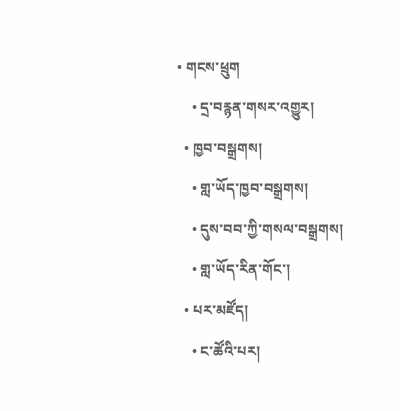• གངས་ཕྲུག
    • དྲ་བརྙན་གསར་འགྱུར།
  • ཁྱབ་བསྒྲགས།
    • གླ་ཡོད་ཁྱབ་བསྒྲགས།
    • དུས་བབ་ཀྱི་གསལ་བསྒྲགས།
    • གླ་ཡོད་རིན་གོང་།
  • པར་མཛོད།
    • ང་ཚོའི་པར།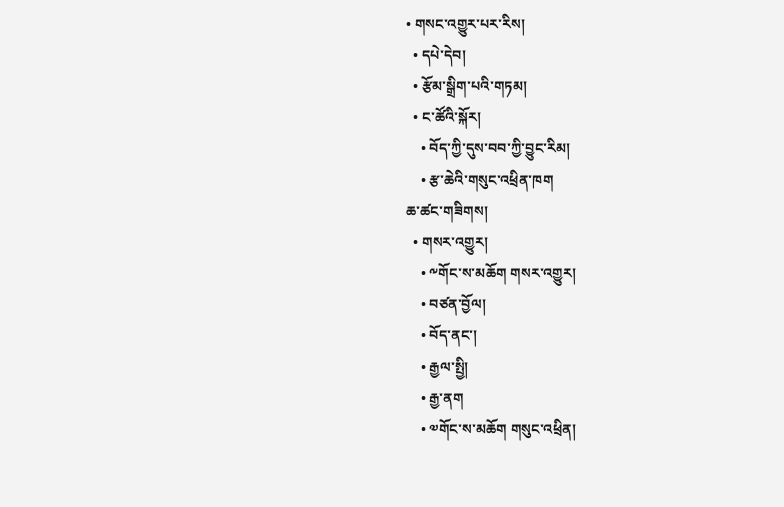• གསང་འགྱུར་པར་རིས།
  • དཔེ་དེབ།
  • རྩོམ་སྒྲིག་པའི་གཏམ།
  • ང་ཚོའི་སྐོར།
    • བོད་ཀྱི་དུས་བབ་ཀྱི་བྱུང་རིམ།
    • རྩ་ཆེའི་གསུང་འཕྲིན་ཁག
ཆ་ཚང་གཟིགས།
  • གསར་འགྱུར།
    • ༸གོང་ས་མཆོག གསར་འགྱུར།
    • བཙན་བྱོལ།
    • བོད་ནང་།
    • རྒྱལ་སྤྱི།
    • རྒྱ་ནག
    • ༧གོང་ས་མཆོག གསུང་འཕྲིན།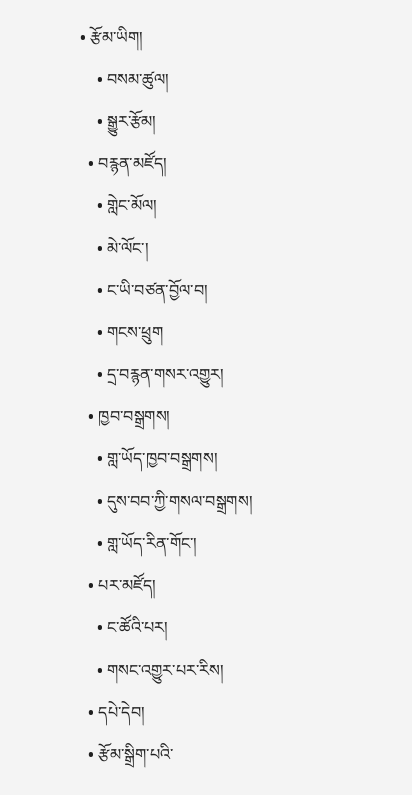• རྩོམ་ཡིག།
    • བསམ་ཚུལ།
    • སྒྱུར་རྩོམ།
  • བརྙན་མཛོད།
    • གླེང་མོལ།
    • མེ་ལོང་།
    • ང་ཡི་བཙན་བྱོལ་བ།
    • གངས་ཕྲུག
    • དྲ་བརྙན་གསར་འགྱུར།
  • ཁྱབ་བསྒྲགས།
    • གླ་ཡོད་ཁྱབ་བསྒྲགས།
    • དུས་བབ་ཀྱི་གསལ་བསྒྲགས།
    • གླ་ཡོད་རིན་གོང་།
  • པར་མཛོད།
    • ང་ཚོའི་པར།
    • གསང་འགྱུར་པར་རིས།
  • དཔེ་དེབ།
  • རྩོམ་སྒྲིག་པའི་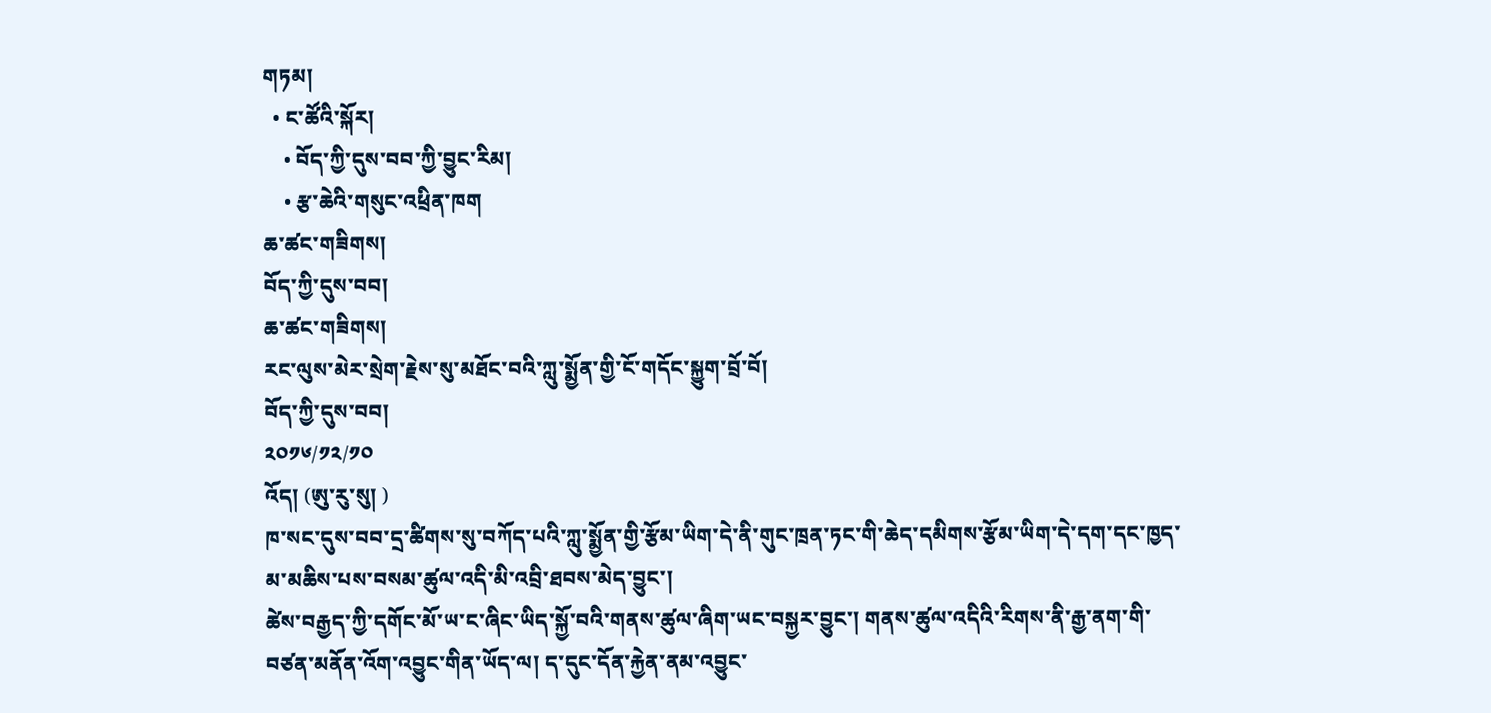གཏམ།
  • ང་ཚོའི་སྐོར།
    • བོད་ཀྱི་དུས་བབ་ཀྱི་བྱུང་རིམ།
    • རྩ་ཆེའི་གསུང་འཕྲིན་ཁག
ཆ་ཚང་གཟིགས།
བོད་ཀྱི་དུས་བབ།
ཆ་ཚང་གཟིགས།
རང་ལུས་མེར་སྲེག་རྗེས་སུ་མཐོང་བའི་ཀླུ་སྨྱོན་གྱི་ངོ་གདོང་སྐྱུག་བྲོ་བོ།
བོད་ཀྱི་དུས་བབ།
༢༠༡༦/༡༢/༡༠
འོད། (ཨུ་རུ་སུ། )
ཁ་སང་དུས་བབ་དྲ་ཚིགས་སུ་བཀོད་པའི་ཀླུ་སྨྱོན་གྱི་རྩོམ་ཡིག་དེ་ནི་གུང་ཁྲན་ཏང་གི་ཆེད་དམིགས་རྩོམ་ཡིག་དེ་དག་དང་ཁྱད་མ་མཆིས་པས་བསམ་ཚུལ་འདི་མི་འབྲི་ཐབས་མེད་བྱུང་།
ཚེས་བརྒྱད་ཀྱི་དགོང་མོ་ཡ་ང་ཞིང་ཡིད་སྐྱོ་བའི་གནས་ཚུལ་ཞིག་ཡང་བསྐྱར་བྱུང་། གནས་ཚུལ་འདིའི་རིགས་ནི་རྒྱ་ནག་གི་བཙན་མནོན་འོག་འབྱུང་གིན་ཡོད་ལ། ད་དུང་དོན་རྐྱེན་ནམ་འབྱུང་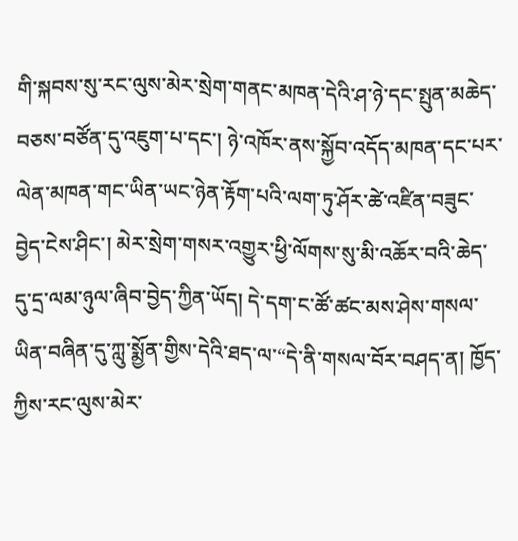གི་སྐབས་སུ་རང་ལུས་མེར་སྲེག་གནང་མཁན་དེའི་ཤ་ཉེ་དང་སྤུན་མཆེད་བཅས་བཙོན་དུ་འཇུག་པ་དང་། ཉེ་འཁོར་ནས་སྐྱོབ་འདོད་མཁན་དང་པར་ལེན་མཁན་གང་ཡིན་ཡང་ཉེན་རྟོག་པའི་ལག་ཏུ་ཤོར་ཚེ་འཛིན་བཟུང་བྱེད་ངེས་ཤིང་། མེར་སྲེག་གསར་འགྱུར་ཕྱི་ལོགས་སུ་མི་འཆོར་བའི་ཆེད་དུ་དྲ་ལམ་ཉུལ་ཞིབ་བྱེད་ཀྱིན་ཡོད། དེ་དག་ང་ཚོ་ཚང་མས་ཤེས་གསལ་ཡིན་བཞིན་དུ་ཀླུ་སྨྱོན་གྱིས་དེའི་ཐད་ལ་“དེ་ནི་གསལ་བོར་བཤད་ན། ཁྱོད་ཀྱིས་རང་ལུས་མེར་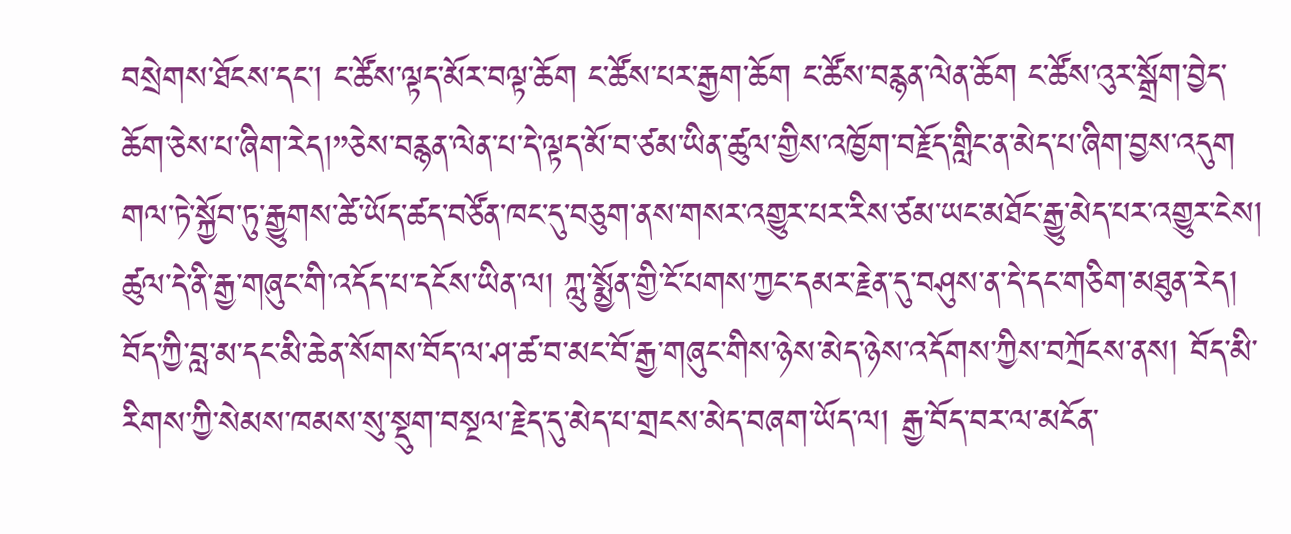བསྲེགས་ཐོངས་དང་། ང་ཚོས་ལྟད་མོར་བལྟ་ཆོག ང་ཚོས་པར་རྒྱག་ཆོག ང་ཚོས་བརྙན་ལེན་ཆོག ང་ཚོས་འུར་སྒྲོག་བྱེད་ཆོག་ཅེས་པ་ཞིག་རེད།”ཅེས་བརྙན་ལེན་པ་དེ་ལྟད་མོ་བ་ཙམ་ཡིན་ཚུལ་གྱིས་འཁྱོག་བརྗོད་གླིང་ན་མེད་པ་ཞིག་བྱས་འདུག གལ་ཏེ་སྐྱོབ་ཏུ་རྒྱུགས་ཚེ་ཡོད་ཚད་བཙོན་ཁང་དུ་བཅུག་ནས་གསར་འགྱུར་པར་རིས་ཙམ་ཡང་མཐོང་རྒྱུ་མེད་པར་འགྱུར་ངེས། ཚུལ་དེ་ནི་རྒྱ་གཞུང་གི་འདོད་པ་དངོས་ཡིན་ལ། ཀླུ་སྨྱོན་གྱི་ངོ་པགས་ཀྱང་དམར་རྗེན་དུ་བཤུས་ན་དེ་དང་གཅིག་མཐུན་རེད།
བོད་ཀྱི་བླ་མ་དང་མི་ཆེན་སོགས་བོད་ལ་ཤ་ཚ་བ་མང་བོ་རྒྱ་གཞུང་གིས་ཉེས་མེད་ཉེས་འདོགས་ཀྱིས་བཀྲོངས་ནས། བོད་མི་རིགས་ཀྱི་སེམས་ཁམས་སུ་སྡུག་བསྔལ་རྗེད་དུ་མེད་པ་གྲངས་མེད་བཞག་ཡོད་ལ། རྒྱ་བོད་བར་ལ་མངོན་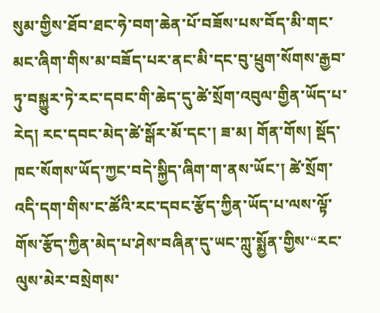སུམ་གྱིས་ཐོབ་ཐང་ཧེ་བག་ཆེན་པོ་བཟོས་པས་བོད་མི་གང་མང་ཞིག་གིས་མ་བཟོད་པར་ནང་མི་དང་བུ་ཕྲུག་སོགས་རྒྱབ་ཏུ་བསྐྱུར་ཏེ་རང་དབང་གི་ཆེད་དུ་ཚེ་སྲོག་འབུལ་གྱིན་ཡོད་པ་རེད། རང་དབང་མེད་ཚེ་སྒོར་མོ་དང་། ཟ་མ། གོན་གོས། སྡོད་ཁང་སོགས་ཡོད་ཀྱང་བདེ་སྐྱིད་ཞིག་ག་ནས་ཡོང་། ཚེ་སྲོག་འདི་དག་གིས་ང་ཚོའི་རང་དབང་རྩོད་ཀྱིན་ཡོད་པ་ལས་ལྟོ་གོས་རྩོད་ཀྱིན་མེད་པ་ཤེས་བཞིན་དུ་ཡང་ཀླུ་སྨྱོན་གྱིས་“རང་ལུས་མེར་བསྲེགས་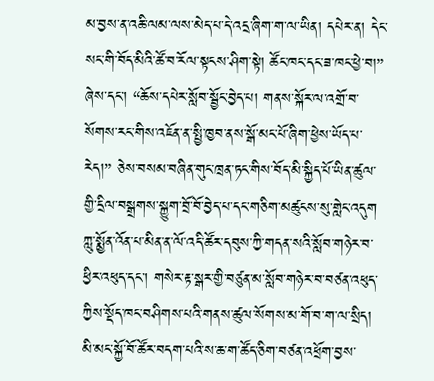མ་བྱས་ན་འཆི་ལམ་ལས་མེད་པ་དེ་འདྲ་ཞིག་ག་ལ་ཡིན། དཔེར་ན། དེང་སང་གི་བོད་མིའི་ཚོ་བ་རོལ་སྟངས་ཤིག་སྟེ། ཚོང་ཁང་དང་ཟ་ཁང་ཕྱེ་བ།” ཞེས་དང་། “ཆོས་དཔེར་སློབ་སྦྱོང་བྱེད་པ། གནས་སྐོར་ལ་འགྲོ་བ་སོགས་རང་གིས་འཇོན་ན་སྤྱི་ཁྱབ་ནས་སྒོ་མང་པོ་ཞིག་ཕྱེས་ཡོད་པ་རེད།” ཅེས་བསམ་བཞིན་གུང་ཁྲན་ཏང་གིས་བོད་མི་སྐྱིད་པོ་ཡིན་ཚུལ་གྱི་དྲིལ་བསྒྲགས་སྐྱུག་བྲོ་བོ་བྱེད་པ་དང་གཅིག་མཚུངས་སུ་གླེང་འདུག ཀླུ་སྨྱོན་འོན་པ་མིན་ན་ལོ་འདི་ཚོར་དབུས་ཀྱི་གདན་སའི་སློབ་གཉེར་བ་ཕྱིར་འཕུད་དང་། གསེར་རྟ་སྒར་གྱི་བཙུན་མ་སློབ་གཉེར་བ་བཙན་འཕུད་ཀྱིས་སྡོད་ཁང་བཤིགས་པའི་གནས་ཚུལ་སོགས་མ་གོ་བ་ག་ལ་སྲིད། མི་མང་སྐྱོ་བོ་ཚོར་བདག་པའི་ས་ཆ་ག་ཚོད་ཅིག་བཙན་འཕྲོག་བྱས་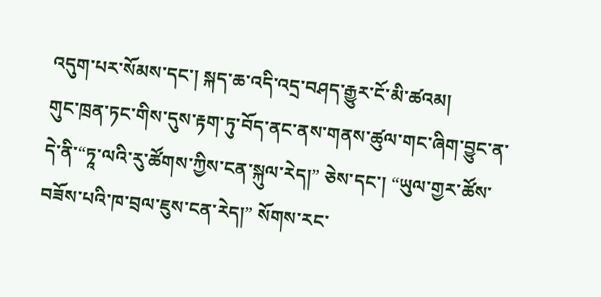འདུག་པར་སོམས་དང་། སྐད་ཆ་འདི་འདྲ་བཤད་རྒྱུར་ངོ་མི་ཚའམ།
གུང་ཁྲན་ཏང་གིས་དུས་རྟག་ཏུ་བོད་ནང་ནས་གནས་ཚུལ་གང་ཞིག་བྱུང་ན་དེ་ནི་“ཏཱ་ལའི་རུ་ཚོགས་ཀྱིས་ངན་སྐུལ་རེད།” ཅེས་དང་། “ཡུལ་གྱར་ཚོས་བཟོས་པའི་ཁ་བྲལ་ཇུས་ངན་རེད།” སོགས་རང་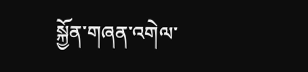སྐྱོན་གཞན་འགེལ་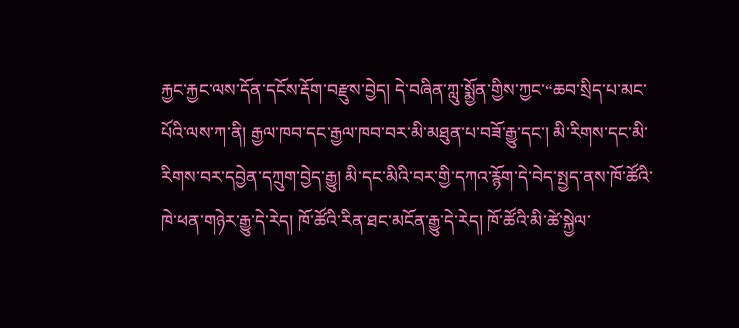རྐྱང་རྐྱང་ལས་དོན་དངོས་རྡོག་བརྫུས་བྱེད། དེ་བཞིན་ཀླུ་སྨྱོན་གྱིས་ཀྱང་“ཆབ་སྲིད་པ་མང་པོའི་ལས་ཀ་ནི། རྒྱལ་ཁབ་དང་རྒྱལ་ཁབ་བར་མི་མཐུན་པ་བཟོ་རྒྱུ་དང་། མི་རིགས་དང་མི་རིགས་བར་དབྱེན་དཀྲུག་བྱེད་རྒྱུ། མི་དང་མིའི་བར་གྱི་དཀའ་རྙོག་དེ་བེད་སྤྱད་ནས་ཁོ་ཚོའི་ཁེ་ཕན་གཉེར་རྒྱུ་དེ་རེད། ཁོ་ཚོའི་རིན་ཐང་མངོན་རྒྱུ་དེ་རེད། ཁོ་ཚོའི་མི་ཚེ་སྐྱེལ་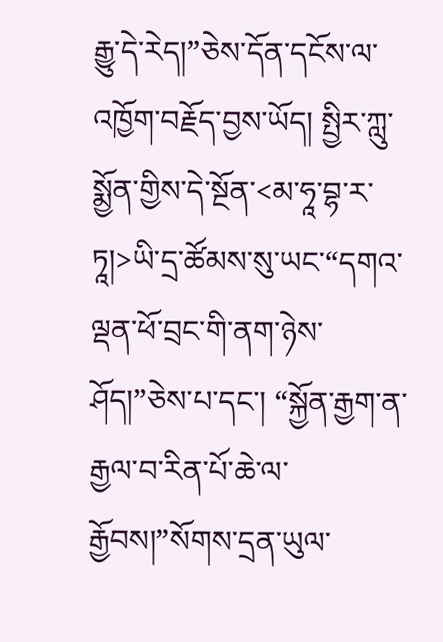རྒྱུ་དེ་རེད།”ཅེས་དོན་དངོས་ལ་འཁྱོག་བརྗོད་བྱས་ཡོད། སྤྱིར་ཀླུ་སྨྱོན་གྱིས་དེ་སྔོན་<མ་ཧཱ་བྷ་ར་ཏཱ།>ཡི་དྲ་ཚོམས་སུ་ཡང་“དགའ་ལྡན་ཕོ་བྲང་གི་ནག་ཉེས་ཤོད།”ཅེས་པ་དང་། “སྐྱོན་རྒྱག་ན་རྒྱལ་བ་རིན་པོ་ཆེ་ལ་རྒྱོབས།”སོགས་དྲན་ཡུལ་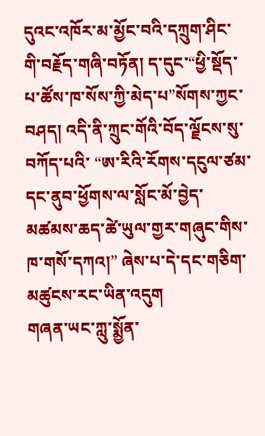དུའང་འཁོར་མ་མྱོང་བའི་དཀྲུག་ཤིང་གི་བརྗོད་གཞི་བཏོན། ད་དུང་“ཕྱི་སྡོད་པ་ཚོས་ཁ་སོས་ཀྱི་མེད་པ”སོགས་ཀྱང་བཤད། འདི་ནི་ཀྲུང་གོའི་བོད་ལྗོངས་སུ་བཀོད་པའི་ “ཨ་རིའི་རོགས་དངུལ་ཙམ་དང་ནུབ་ཕྱོགས་ལ་སློང་མོ་བྱེད་མཚམས་ཆད་ཚེ་ཡུལ་གྱར་གཞུང་གིས་ཁ་གསོ་དཀའ།” ཞེས་པ་དེ་དང་གཅིག་མཚུངས་རང་ཡིན་འདུག
གཞན་ཡང་ཀླུ་སྨྱོན་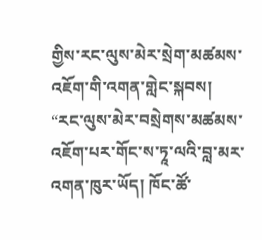གྱིས་རང་ལུས་མེར་སྲེག་མཚམས་འཇོག་གི་འགན་གླེང་སྐབས། “རང་ལུས་མེར་བསྲེགས་མཚམས་འཇོག་པར་གོང་ས་ཏཱ་ལའི་བླ་མར་འགན་ཁུར་ཡོད། ཁོང་ཚོ་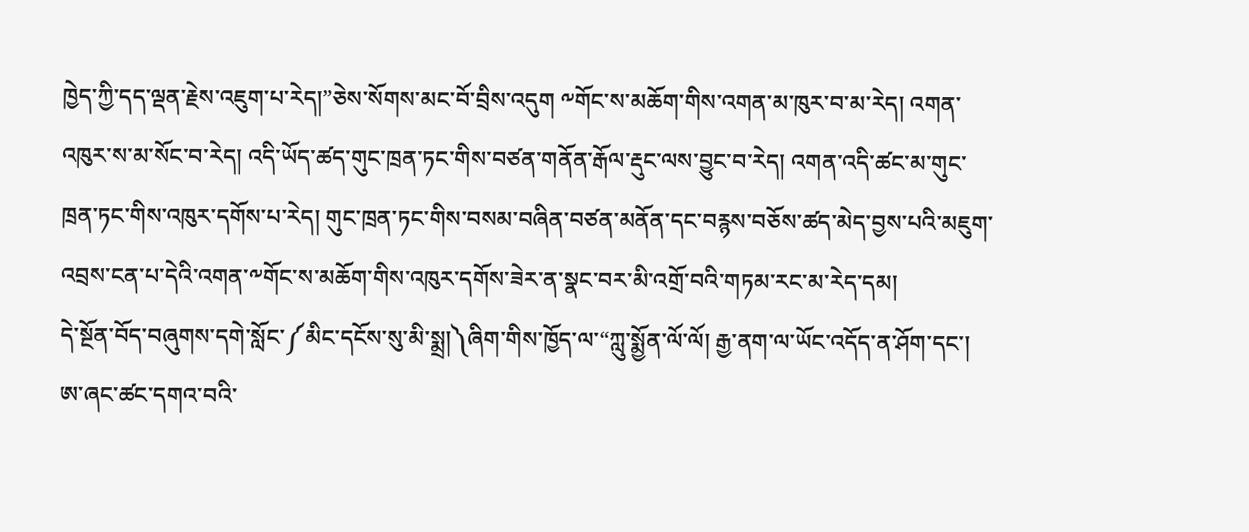ཁྱེད་ཀྱི་དད་ལྡན་རྗེས་འཇུག་པ་རེད།”ཅེས་སོགས་མང་བོ་བྲིས་འདུག ༸གོང་ས་མཆོག་གིས་འགན་མ་ཁུར་བ་མ་རེད། འགན་འཁུར་ས་མ་སོང་བ་རེད། འདི་ཡོད་ཚད་གུང་ཁྲན་ཏང་གིས་བཙན་གནོན་རྒོལ་རྡུང་ལས་བྱུང་བ་རེད། འགན་འདི་ཚང་མ་གུང་ཁྲན་ཏང་གིས་འཁུར་དགོས་པ་རེད། གུང་ཁྲན་ཏང་གིས་བསམ་བཞིན་བཙན་མནོན་དང་བརྙས་བཅོས་ཚད་མེད་བྱས་པའི་མཇུག་འབྲས་ངན་པ་དེའི་འགན་༸གོང་ས་མཆོག་གིས་འཁུར་དགོས་ཟེར་ན་སྣང་བར་མི་འགྲོ་བའི་གཏམ་རང་མ་རེད་དམ།
དེ་སྔོན་བོད་བཞུགས་དགེ་སློང་༼མིང་དངོས་སུ་མི་སྨྲ།༽ཞིག་གིས་ཁྱོད་ལ་“ཀླུ་སྨྱོན་ལོ་ལོ། རྒྱ་ནག་ལ་ཡོང་འདོད་ན་ཤོག་དང་། ཨ་ཞང་ཚང་དགའ་བའི་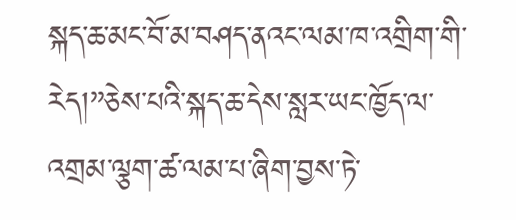སྐད་ཆ་མང་བོ་མ་བཤད་ནའང་ལམ་ཁ་འགྲིག་གི་རེད།”ཅེས་པའི་སྐད་ཆ་དེས་སླར་ཡང་ཁྱོད་ལ་འགྲམ་ལྕག་ཚ་ལམ་པ་ཞིག་བྱས་ཏེ་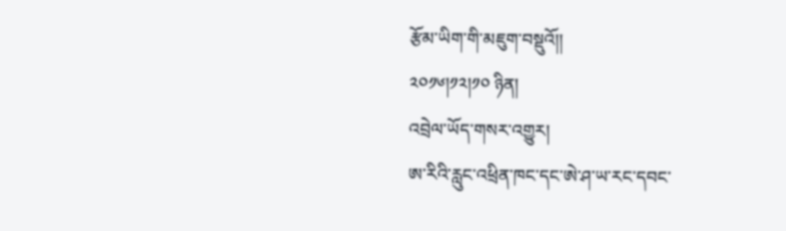རྩོམ་ཡིག་གི་མཇུག་བསྡུའོ།།
༢༠༡༦།༡༢།༡༠ ཉིན།
འབྲེལ་ཡོད་གསར་འགྱུར།
ཨ་རིའི་རླུང་འཕྲིན་ཁང་དང་ཨེ་ཤ་ཡ་རང་དབང་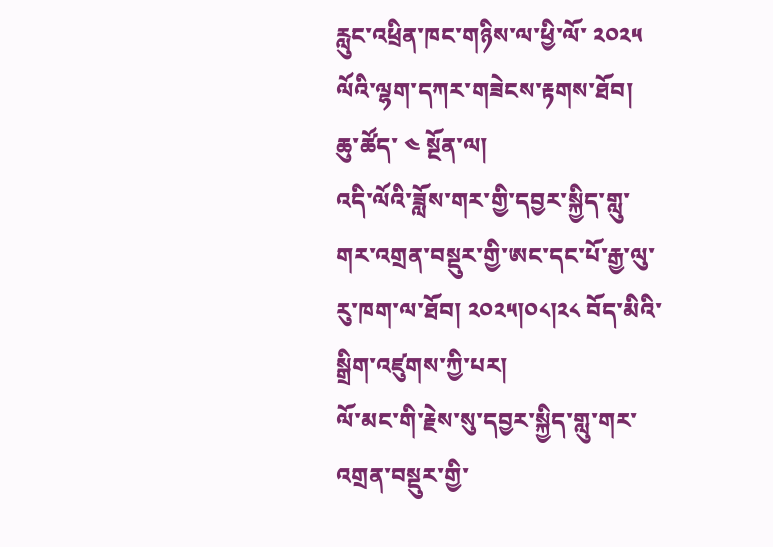རླུང་འཕྲིན་ཁང་གཉིས་ལ་ཕྱི་ལོ་ ༢༠༢༥ ལོའི་ལྷག་དཀར་གཟེངས་རྟགས་ཐོབ།
ཆུ་ཚོད་ ༤ སྔོན་ལ།
འདི་ལོའི་ཟློས་གར་གྱི་དབྱར་སྐྱིད་གླུ་གར་འགྲན་བསྡུར་གྱི་ཨང་དང་པོ་རྒྱ་ལུ་རུ་ཁག་ལ་ཐོབ། ༢༠༢༥།༠༨།༢༨ བོད་མིའི་སྒྲིག་འཛུགས་ཀྱི་པར།
ལོ་མང་གི་རྗེས་སུ་དབྱར་སྐྱིད་གླུ་གར་འགྲན་བསྡུར་གྱི་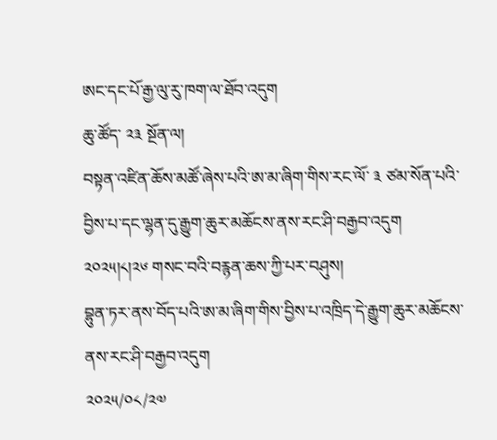ཨང་དང་པོ་རྒྱ་ལུ་རུ་ཁག་ལ་ཐོབ་འདུག
ཆུ་ཚོད་ ༢༣ སྔོན་ལ།
བསྟན་འཛིན་ཆོས་མཚོ་ཞེས་པའི་ཨ་མ་ཞིག་གིས་རང་ལོ་ ༣ ཙམ་སོན་པའི་བྱིས་པ་དང་ལྷན་དུ་རྒྱུག་ཆུར་མཆོངས་ནས་རང་ཤི་བརྒྱབ་འདུག  ༢༠༢༥།༨།༢༦ གསང་བའི་བརྙན་ཆས་ཀྱི་པར་བཤུས།
བྷུན་ཏར་ནས་བོད་པའི་ཨ་མ་ཞིག་གིས་བྱིས་པ་འཁྲིད་དེ་རྒྱུག་ཆུར་མཆོངས་ནས་རང་ཤི་བརྒྱབ་འདུག
༢༠༢༥/༠༨/༢༧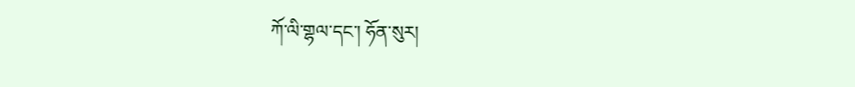ཀོ་ལི་གྷལ་དང་། ཧོན་སུར།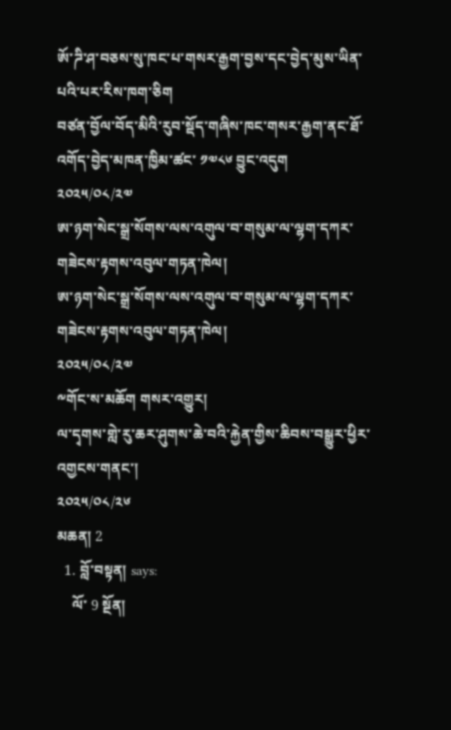ཨོ་ཌི་ཤ་བཅས་སུ་ཁང་པ་གསར་རྒྱག་བྱས་དང་བྱེད་མུས་ཡིན་པའི་པར་རིས་ཁག་ཅིག
བཙན་བྱོལ་བོད་མིའི་རུབ་སྡོད་གཞིས་ཁང་གསར་རྒྱག་ནང་ཐོ་འགོད་བྱེད་མཁན་ཁྱིམ་ཚང་ ༡༧༨༦ བྱུང་འདུག
༢༠༢༥/༠༨/༢༧
ཨ་ཉག་སེང་སྒྲ་སོགས་ལས་འགུལ་བ་གསུམ་ལ་ལྷག་དཀར་གཟེངས་རྟགས་འབུལ་གཏན་ཁེལ།
ཨ་ཉག་སེང་སྒྲ་སོགས་ལས་འགུལ་བ་གསུམ་ལ་ལྷག་དཀར་གཟེངས་རྟགས་འབུལ་གཏན་ཁེལ།
༢༠༢༥/༠༨/༢༧
༸གོང་ས་མཆོག གསར་འགྱུར།
ལ་དྭགས་གླེ་རུ་ཆར་ཤུགས་ཆེ་བའི་རྐྱེན་གྱིས་ཆིབས་བསྒྱུར་ཕྱིར་འགྱངས་གནང་།
༢༠༢༥/༠༨/༢༦
མཆན། 2
  1. བློ་བསྟན། says:
    ལོ་ 9 སྔོན།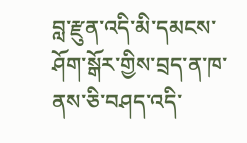བླ་རྫུན་འདི་མི་དམངས་ཤོག་སྒོར་གྱིས་བྲད་ན་ཁ་ནས་ཅི་བཤད་འདི་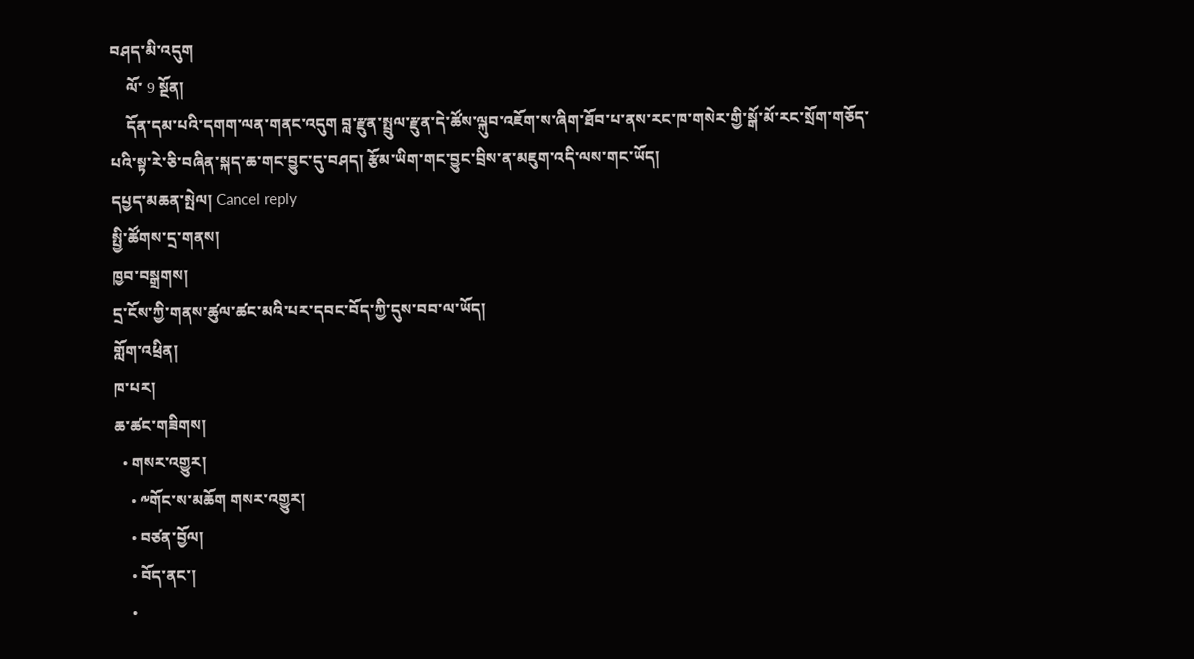བཤད་མི་འདུག
    ལོ་ 9 སྔོན།
    དོན་དམ་པའི་དགག་ལན་གནང་འདུག བླ་རྫུན་སྤྲུལ་རྫུན་དེ་ཚོས་ལྐུབ་འཇོག་ས་ཞིག་ཐོབ་པ་ནས་རང་ཁ་གསེར་གྱི་སྒོ་མོ་རང་སྲོག་གཅོད་པའི་སྟ་རེ་ཅི་བཞིན་སྐད་ཆ་གང་བྱུང་དུ་བཤད། རྩོམ་ཡིག་གང་བྱུང་བྲིས་ན་མཇུག་འདི་ལས་གང་ཡོད།
དཔྱད་མཆན་སྤེལ། Cancel reply
སྤྱི་ཚོགས་དྲ་གནས།
ཁྱབ་བསྒྲགས།
དྲ་ངོས་ཀྱི་གནས་ཚུལ་ཚང་མའི་པར་དབང་བོད་ཀྱི་དུས་བབ་ལ་ཡོད།
གློག་འཕྲིན།
ཁ་པར།
ཆ་ཚང་གཟིགས།
  • གསར་འགྱུར།
    • ༸གོང་ས་མཆོག གསར་འགྱུར།
    • བཙན་བྱོལ།
    • བོད་ནང་།
    •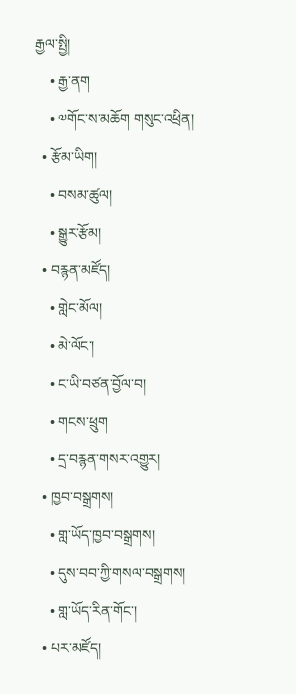རྒྱལ་སྤྱི།
    • རྒྱ་ནག
    • ༧གོང་ས་མཆོག གསུང་འཕྲིན།
  • རྩོམ་ཡིག།
    • བསམ་ཚུལ།
    • སྒྱུར་རྩོམ།
  • བརྙན་མཛོད།
    • གླེང་མོལ།
    • མེ་ལོང་།
    • ང་ཡི་བཙན་བྱོལ་བ།
    • གངས་ཕྲུག
    • དྲ་བརྙན་གསར་འགྱུར།
  • ཁྱབ་བསྒྲགས།
    • གླ་ཡོད་ཁྱབ་བསྒྲགས།
    • དུས་བབ་ཀྱི་གསལ་བསྒྲགས།
    • གླ་ཡོད་རིན་གོང་།
  • པར་མཛོད།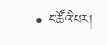• ང་ཚོའི་པར།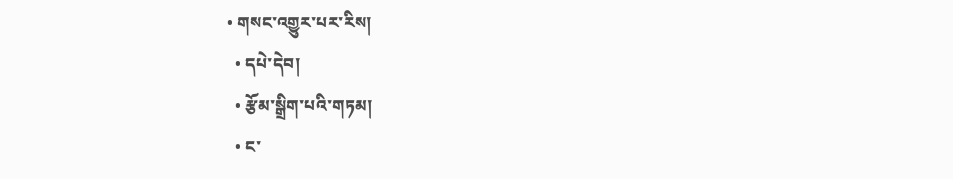• གསང་འགྱུར་པར་རིས།
  • དཔེ་དེབ།
  • རྩོམ་སྒྲིག་པའི་གཏམ།
  • ང་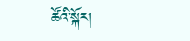ཚོའི་སྐོར།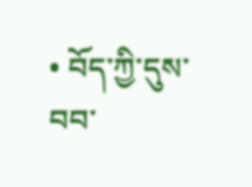• བོད་ཀྱི་དུས་བབ་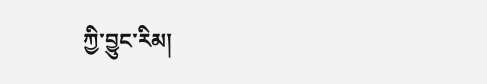ཀྱི་བྱུང་རིམ།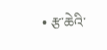• རྩ་ཆེའི་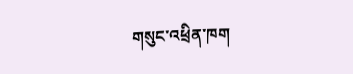གསུང་འཕྲིན་ཁག